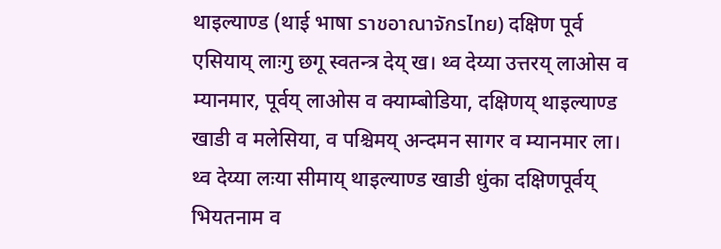थाइल्याण्ड (थाई भाषा ราชอาณาจักรไทย) दक्षिण पूर्व एसियाय् लाःगु छगू स्वतन्त्र देय् ख। थ्व देय्या उत्तरय् लाओस व म्यानमार, पूर्वय् लाओस व क्याम्बोडिया, दक्षिणय् थाइल्याण्ड खाडी व मलेसिया, व पश्चिमय् अन्दमन सागर व म्यानमार ला। थ्व देय्या लःया सीमाय् थाइल्याण्ड खाडी धुंका दक्षिणपूर्वय् भियतनाम व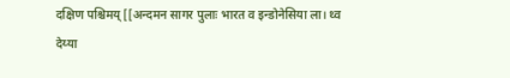दक्षिण पश्चिमय् [[अन्दमन सागर पुलाः भारत व इन्डोनेसिया ला। थ्व देय्या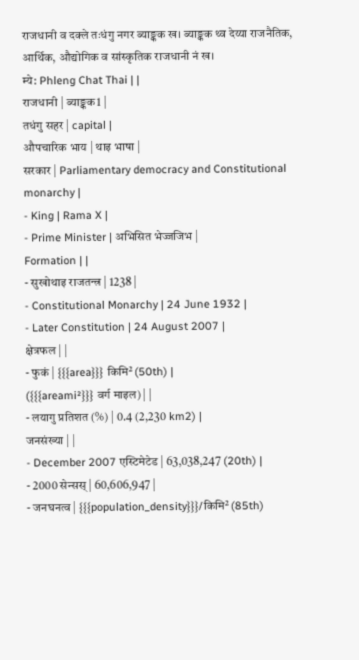राजधानी व दक्ले तःधंगु नगर ब्याङ्कक ख। ब्याङ्कक थ्व देय्या राजनैतिक, आर्थिक, औद्योगिक व सांस्कृतिक राजधानी नं ख।
म्ये: Phleng Chat Thai | |
राजधानी | ब्याङ्कक1 |
तधंगु सहर | capital |
औपचारिक भाय | थाइ भाषा |
सरकार | Parliamentary democracy and Constitutional monarchy |
- King | Rama X |
- Prime Minister | अभिसित भेज्जजिभ |
Formation | |
- सुखोथाइ राजतन्त्र | 1238 |
- Constitutional Monarchy | 24 June 1932 |
- Later Constitution | 24 August 2007 |
क्षेत्रफल | |
- फुकं | {{{area}}} किमि² (50th) |
({{{areami²}}} वर्ग माइल) | |
- लयागु प्रतिशत (%) | 0.4 (2,230 km2) |
जनसंख्या | |
- December 2007 एस्टिमेटेड | 63,038,247 (20th) |
- 2000 सेन्सस् | 60,606,947 |
- जनघनत्व | {{{population_density}}}/किमि² (85th)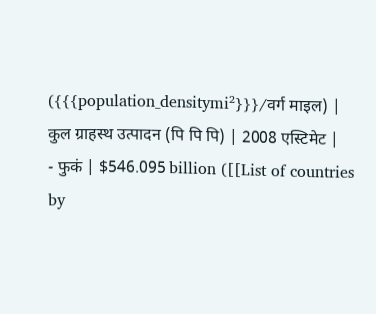({{{population_densitymi²}}}/वर्ग माइल) |
कुल ग्राहस्थ उत्पादन (पि पि पि) | 2008 एस्टिमेट |
- फुकं | $546.095 billion ([[List of countries by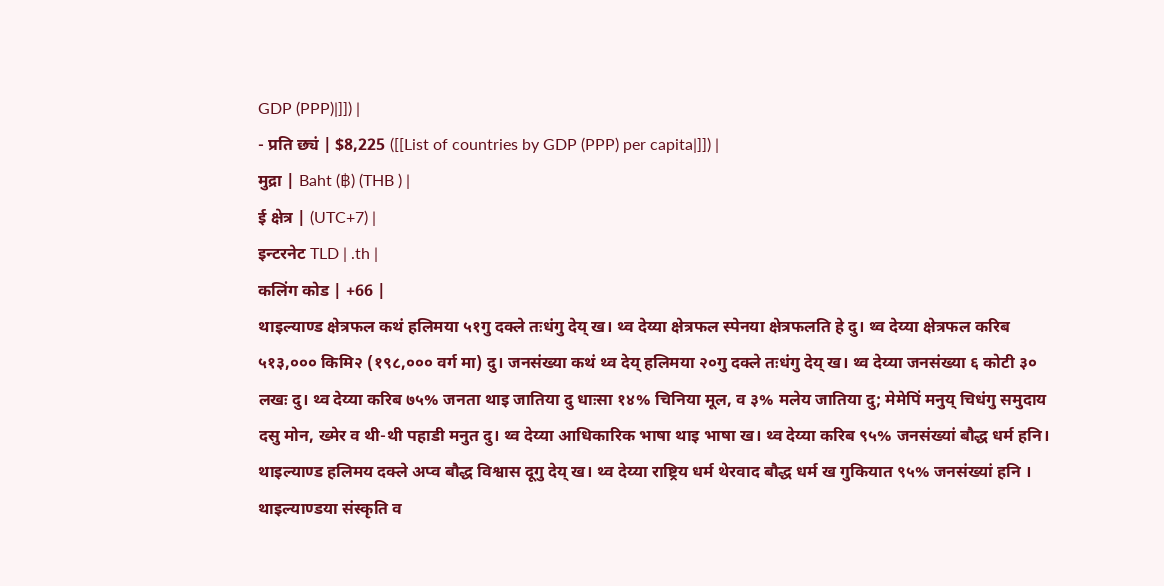GDP (PPP)|]]) |
- प्रति छ्यं | $8,225 ([[List of countries by GDP (PPP) per capita|]]) |
मुद्रा | Baht (฿) (THB ) |
ई क्षेत्र | (UTC+7) |
इन्टरनेट TLD | .th |
कलिंग कोड | +66 |
थाइल्याण्ड क्षेत्रफल कथं हलिमया ५१गु दक्ले तःधंगु देय् ख। थ्व देय्या क्षेत्रफल स्पेनया क्षेत्रफलति हे दु। थ्व देय्या क्षेत्रफल करिब ५१३,००० किमि२ (१९८,००० वर्ग मा) दु। जनसंख्या कथं थ्व देय् हलिमया २०गु दक्ले तःधंगु देय् ख। थ्व देय्या जनसंख्या ६ कोटी ३० लखः दु। थ्व देय्या करिब ७५% जनता थाइ जातिया दु धाःसा १४% चिनिया मूल, व ३% मलेय जातिया दु; मेमेपिं मनुय् चिधंगु समुदाय दसु मोन, ख्मेर व थी-थी पहाडी मनुत दु। थ्व देय्या आधिकारिक भाषा थाइ भाषा ख। थ्व देय्या करिब ९५% जनसंख्यां बौद्ध धर्म हनि।
थाइल्याण्ड हलिमय दक्ले अप्व बौद्ध विश्वास दूगु देय् ख। थ्व देय्या राष्ट्रिय धर्म थेरवाद बौद्ध धर्म ख गुकियात ९५% जनसंख्यां हनि । थाइल्याण्डया संस्कृति व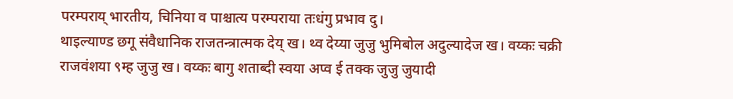परम्पराय् भारतीय, चिनिया व पाश्चात्य परम्पराया तःधंगु प्रभाव दु।
थाइल्याण्ड छगू संवैधानिक राजतन्त्रात्मक देय् ख। थ्व देय्या जुजु भुमिबोल अदुल्यादेज ख। वय्कः चक्री राजवंशया ९म्ह जुजु ख। वय्कः बागु शताब्दी स्वया अप्व ई तक्क जुजु जुयादी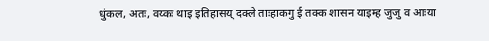धुंकल, अतः, वय्कः थाइ इतिहासय् दक्ले ताःहाकगु ई तक्क शासन याइम्ह जुजु व आःया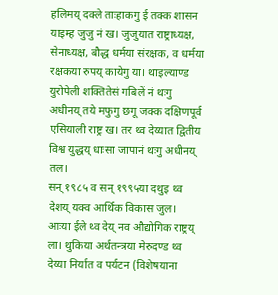हलिमय् दक्ले ताःहाकगु ई तक्क शासन याइम्ह जुजु नं ख। जुजुयात राष्ट्राध्यक्ष, सेनाध्यक्ष, बौद्ध धर्मया संरक्षक, व धर्मया रक्षकया रुपय् कायेगु या। थाइल्याण्ड युरोपेली शक्तितेसं गबिलें नं थःगु अधीनय् तये मफुगु छगू जक्क दक्षिणपूर्व एसियाली राष्ट्र ख। तर थ्व देय्यात द्वितीय विश्व युद्धय् धाःसा जापानं थःगु अधीनय् तल।
सन् १९८५ व सन् १९९५या दथुइ थ्व देशय् यक्व आर्थिक विकास जुल। आःया ईले थ्व देय् नव औद्योगिक राष्ट्रय् ला। थुकिया अर्थतन्त्रया मेरुदण्ड थ्व देय्या निर्यात व पर्यटन (विशेषयाना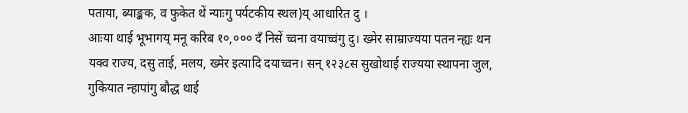पताया, ब्याङ्कक, व फुकेत थें न्याःगु पर्यटकीय स्थल)य् आधारित दु ।
आःया थाई भूभागय् मनू करिब १०,००० दँ निसें च्वना वयाच्वंगु दु। ख्मेर साम्राज्यया पतन न्ह्यः थन यक्व राज्य, दसु ताई, मलय, ख्मेर इत्यादि दयाच्वन। सन् १२३८स सुखोथाई राज्यया स्थापना जुल, गुकियात न्हापांगु बौद्ध थाई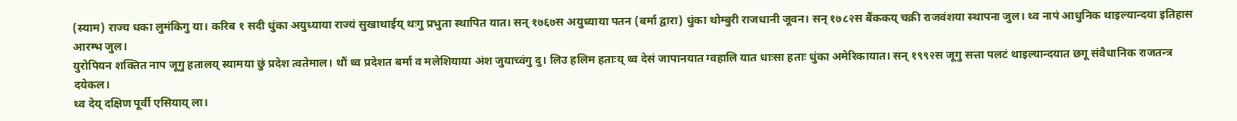(स्याम) राज्य धका लुमंकिगु या। करिब १ सदी धुंका अयुध्याया राज्यं सुखाथाईय् थःगु प्रभुता स्थापित यात। सन् १७६७स अयुध्याया पतन (बर्मा द्वारा) धुंका थोम्बुरी राजधानी जूवन। सन् १७८२स बैंककय् चक्री राजवंशया स्थापना जुल। थ्व नापं आधुनिक थाइल्यान्दया इतिहास आरम्भ जुल।
युरोपियन शक्तित नाप जूगु हतालय् स्यामया छुं प्रदेश त्वतेमाल। थौं थ्व प्रदेशत बर्मा व मलेशियाया अंश जुयाच्वंगु दु। लिउ हलिम हताःय् थ्व देसं जापानयात ग्वहालि यात धाःसा हताः धुंका अमेरिकायात। सन् १९९२स जूगु सत्ता पलटं थाइल्यान्दयात छगू संवैधानिक राजतन्त्र दयेकल।
थ्व देय् दक्षिण पूर्वी एसियाय् ला।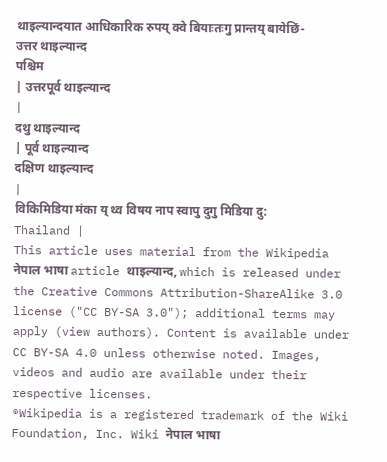थाइल्यान्दयात आधिकारिक रुपय् क्वे बियाःतःगु प्रान्तय् बायेछिं-
उत्तर थाइल्यान्द
पश्चिम
| उत्तरपूर्व थाइल्यान्द
|
दथु थाइल्यान्द
| पूर्व थाइल्यान्द
दक्षिण थाइल्यान्द
|
विकिमिडिया मंका य् थ्व विषय नाप स्वापु दुगु मिडिया दु: Thailand |
This article uses material from the Wikipedia नेपाल भाषा article थाइल्यान्द, which is released under the Creative Commons Attribution-ShareAlike 3.0 license ("CC BY-SA 3.0"); additional terms may apply (view authors). Content is available under CC BY-SA 4.0 unless otherwise noted. Images, videos and audio are available under their respective licenses.
®Wikipedia is a registered trademark of the Wiki Foundation, Inc. Wiki नेपाल भाषा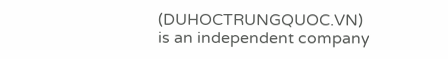(DUHOCTRUNGQUOC.VN) is an independent company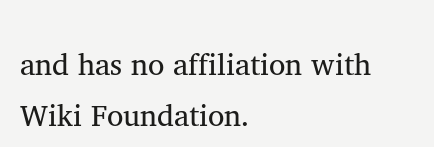and has no affiliation with Wiki Foundation.